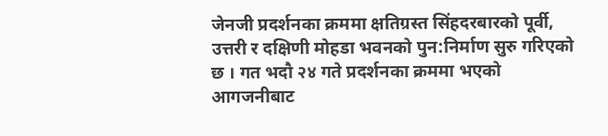जेनजी प्रदर्शनका क्रममा क्षतिग्रस्त सिंहदरबारको पूर्वी, उत्तरी र दक्षिणी मोहडा भवनको पुन:निर्माण सुरु गरिएको छ । गत भदौ २४ गते प्रदर्शनका क्रममा भएको आगजनीबाट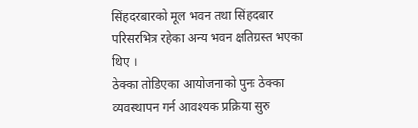सिंहदरबारको मूल भवन तथा सिंहदबार परिसरभित्र रहेका अन्य भवन क्षतिग्रस्त भएका थिए ।
ठेक्का तोडिएका आयोजनाको पुनः ठेक्का व्यवस्थापन गर्न आवश्यक प्रक्रिया सुरु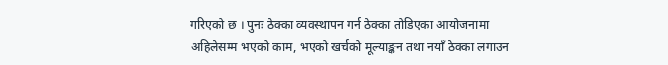गरिएको छ । पुनः ठेक्का व्यवस्थापन गर्न ठेक्का तोडिएका आयोजनामा अहिलेसम्म भएको काम, भएको खर्चको मूल्याङ्कन तथा नयाँ ठेक्का लगाउन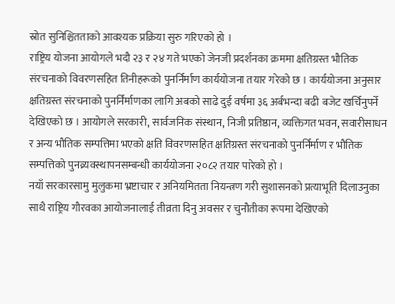स्रोत सुनिश्चितताको आवश्यक प्रक्रिया सुरु गरिएको हो ।
राष्ट्रिय योजना आयोगले भदौ २३ र २४ गते भएको जेनजी प्रदर्शनका क्रममा क्षतिग्रस्त भौतिक संरचनाको विवरणसहित तिनीहरूको पुनर्निर्माण कार्ययोजना तयार गरेको छ । कार्ययोजना अनुसार क्षतिग्रस्त संरचनाको पुनर्निर्माणका लागि अबको साढे दुई वर्षमा ३६ अर्बभन्दा बढी बजेट खर्चिनुपर्ने देखिएको छ । आयोगले सरकारी, सार्वजनिक संस्थान, निजी प्रतिष्ठान, व्यक्तिगत भवन, सवारीसाधन र अन्य भौतिक सम्पत्तिमा भएको क्षति विवरणसहित क्षतिग्रस्त संरचनाको पुनर्निर्माण र भौतिक सम्पत्तिको पुनव्र्यवस्थापनसम्बन्धी कार्ययोजना २०८२ तयार पारेको हो ।
नयाँ सरकारसामु मुलुकमा भ्रष्टाचार र अनियमितता नियन्त्रण गरी सुशासनको प्रत्याभूति दिलाउनुका साथै राष्ट्रिय गौरवका आयोजनालाई तीव्रता दिनु अवसर र चुनौतीका रूपमा देखिएको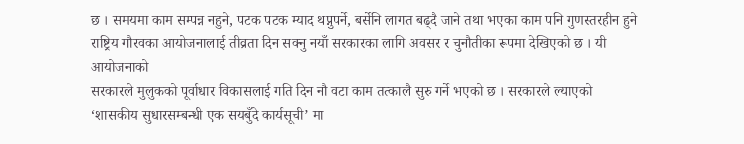छ । समयमा काम सम्पन्न नहुने, पटक पटक म्याद थप्नुपर्ने, बर्सेनि लागत बढ्दै जाने तथा भएका काम पनि गुणस्तरहीन हुने राष्ट्रिय गौरवका आयोजनालाई तीव्रता दिन सक्नु नयाँ सरकारका लागि अवसर र चुनौतीका रूपमा देखिएको छ । यी आयोजनाको
सरकारले मुलुकको पूर्वाधार विकासलाई गति दिन नौ वटा काम तत्कालै सुरु गर्ने भएको छ । सरकारले ल्याएको ‘शासकीय सुधारसम्बन्धी एक सयबुँदे कार्यसूची’ मा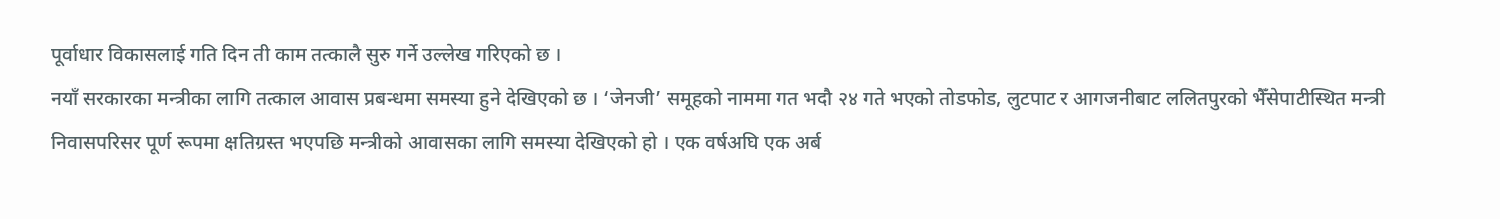पूर्वाधार विकासलाई गति दिन ती काम तत्कालै सुरु गर्ने उल्लेख गरिएको छ ।
नयाँ सरकारका मन्त्रीका लागि तत्काल आवास प्रबन्धमा समस्या हुने देखिएको छ । ‘जेनजी’ समूहको नाममा गत भदौ २४ गते भएको तोडफोड, लुटपाट र आगजनीबाट ललितपुरको भैँसेपाटीस्थित मन्त्री निवासपरिसर पूर्ण रूपमा क्षतिग्रस्त भएपछि मन्त्रीको आवासका लागि समस्या देखिएको हो । एक वर्षअघि एक अर्ब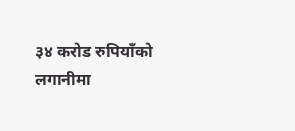३४ करोड रुपियाँको लगानीमा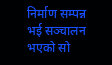निर्माण सम्पन्न भई सञ्चालन भएको सो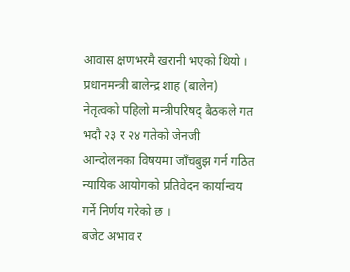आवास क्षणभरमै खरानी भएको थियो ।
प्रधानमन्त्री बालेन्द्र शाह (बालेन) नेतृत्वको पहिलो मन्त्रीपरिषद् बैठकले गत भदौ २३ र २४ गतेको जेनजी आन्दोलनका विषयमा जाँचबुझ गर्न गठित न्यायिक आयोगको प्रतिवेदन कार्यान्वय गर्ने निर्णय गरेको छ ।
बजेट अभाव र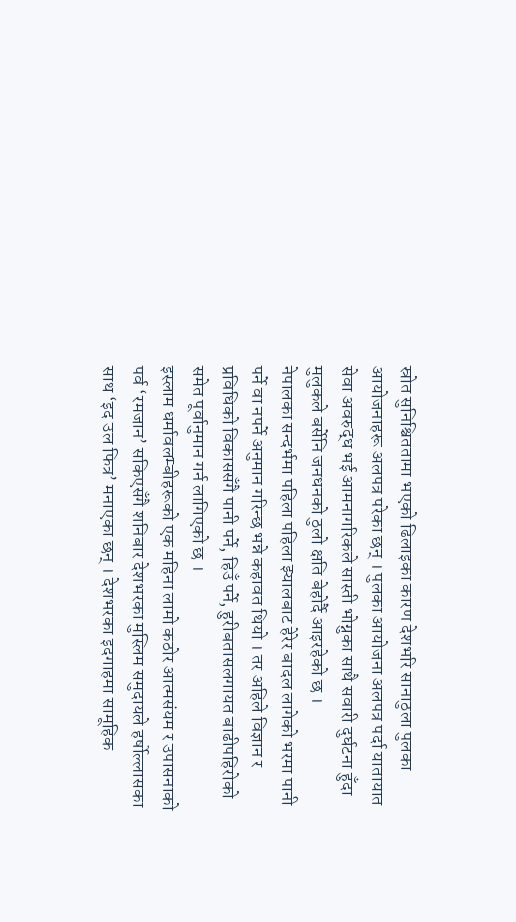स्रोत सुनिश्चिततामा भएको ढिलाइका कारण देशभरि सानाठुला पुलका आयोजनाहरू अलपत्र परेका छन् । पुलका आयोजना अलपत्र पर्दा यातायात सेवा अवरुद्ध भई आमनागरिकले सास्ती भोग्नुका साथै सवारी दुर्घटना हुँदा मुलुकले बर्सेनि जनधनको ठुलो क्षति बेहोर्दै आइरहेको छ ।
नेपालका सन्दर्भमा पहिला पहिला झ्यालबाट हेरेर बादल लागेको भरमा पानी पर्ने वा नपर्ने अनुमान गरिन्छ भन्ने कहावत थियो । तर अहिले विज्ञान र प्रविधिको विकाससँगै पानी पर्ने, हिउँ पर्ने, हुरीबतासलगायत बाढीपहिरोको समेत पूर्वानुमान गर्न लागिएको छ ।
इस्लाम धर्मावलम्बीहरूको एक महिना लामो कठोर आत्मसंयम र उपासनाको पर्व ‘रमजान’ सकिएसँगै शनिबार देशभरका मुस्लिम समुदायले हर्षोल्लासका साथ ‘इद उल फित्र’ मनाएका छन् । देशभरका इदगाहमा सामूहिक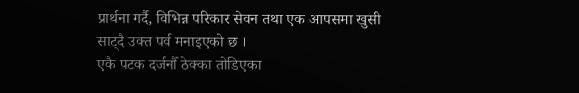प्रार्थना गर्दै, विभिन्न परिकार सेवन तथा एक आपसमा खुसी साट्दै उक्त पर्व मनाइएको छ ।
एकै पटक दर्जनौँ ठेक्का तोडिएका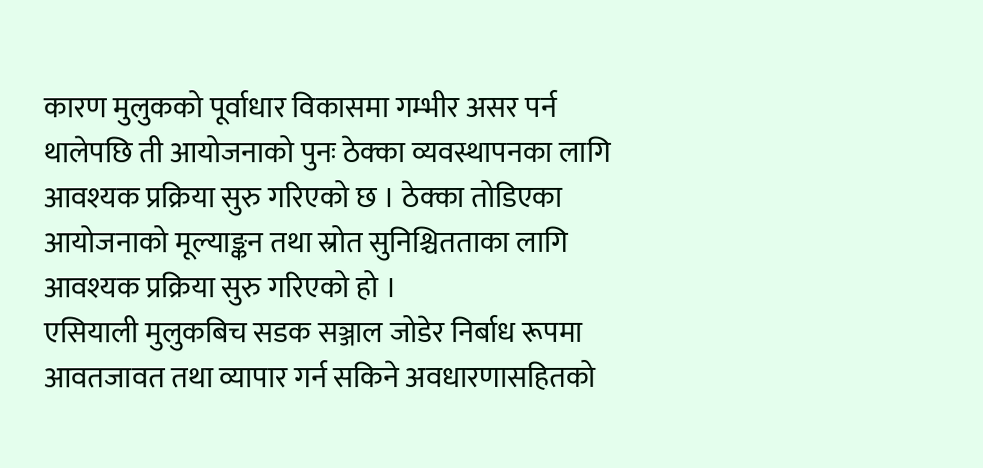कारण मुलुकको पूर्वाधार विकासमा गम्भीर असर पर्न थालेपछि ती आयोजनाको पुनः ठेक्का व्यवस्थापनका लागि आवश्यक प्रक्रिया सुरु गरिएको छ । ठेक्का तोडिएका आयोजनाको मूल्याङ्कन तथा स्रोत सुनिश्चितताका लागि आवश्यक प्रक्रिया सुरु गरिएको हो ।
एसियाली मुलुकबिच सडक सञ्जाल जोडेर निर्बाध रूपमा आवतजावत तथा व्यापार गर्न सकिने अवधारणासहितको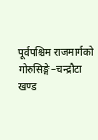पूर्वपश्चिम राजमार्गको गोरुसिङ्गे–चन्द्रौटा खण्ड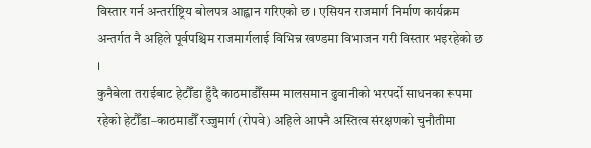विस्तार गर्न अन्तर्राष्ट्रिय बोलपत्र आह्वान गरिएको छ । एसियन राजमार्ग निर्माण कार्यक्रम अन्तर्गत नै अहिले पूर्वपश्चिम राजमार्गलाई विभिन्न खण्डमा विभाजन गरी विस्तार भइरहेको छ ।
कुनैबेला तराईबाट हेटौँडा हुँदै काठमाडौँसम्म मालसमान ढुवानीको भरपर्दो साधनका रूपमा रहेको हेटौँडा–काठमाडौँ रज्जुमार्ग (रोपवे) अहिले आफ्नै अस्तित्व संरक्षणको चुनौतीमा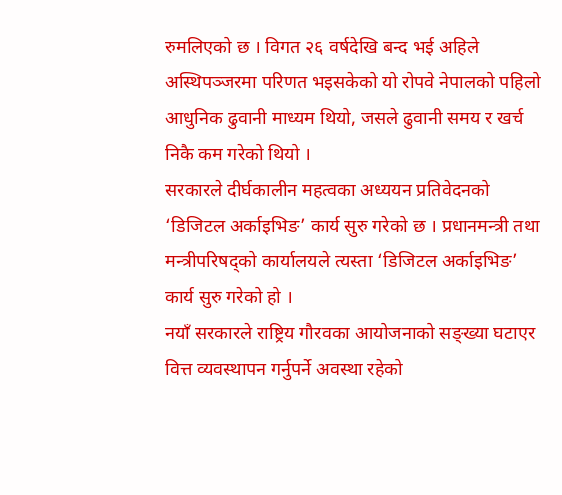रुमलिएको छ । विगत २६ वर्षदेखि बन्द भई अहिले अस्थिपञ्जरमा परिणत भइसकेको यो रोपवे नेपालको पहिलो आधुनिक ढुवानी माध्यम थियो, जसले ढुवानी समय र खर्च निकै कम गरेको थियो ।
सरकारले दीर्घकालीन महत्वका अध्ययन प्रतिवेदनको ‘डिजिटल अर्काइभिङ’ कार्य सुरु गरेको छ । प्रधानमन्त्री तथा मन्त्रीपरिषद्को कार्यालयले त्यस्ता ‘डिजिटल अर्काइभिङ’ कार्य सुरु गरेको हो ।
नयाँ सरकारले राष्ट्रिय गौरवका आयोजनाको सङ्ख्या घटाएर वित्त व्यवस्थापन गर्नुपर्ने अवस्था रहेको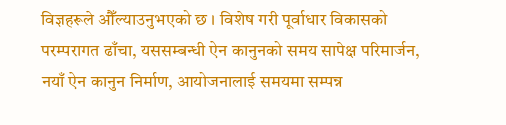विज्ञहरूले औँल्याउनुभएको छ । विशेष गरी पूर्वाधार विकासको परम्परागत ढाँचा, यससम्बन्धी ऐन कानुनको समय सापेक्ष परिमार्जन, नयाँ ऐन कानुन निर्माण, आयोजनालाई समयमा सम्पन्न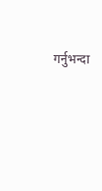गर्नुभन्दा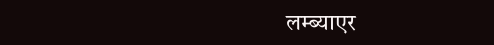लम्ब्याएर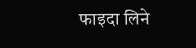फाइदा लिने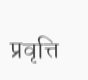प्रवृत्ति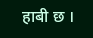हाबी छ ।